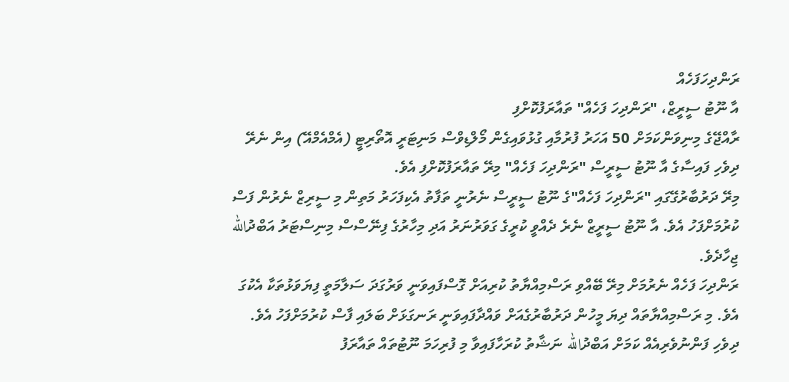ރަންދިހަފަހެއް
އާ ނޫޓު ސީރީޒް، "ރަންދިހަ ފަހެއް" ތައާރަފުކޮށްފި
ރާއްޖޭގެ މިނިވަންކަމަށް 50 އަހަރު ފުރުމާއި ގުޅުވައިގެން މޯލްޑިވްސް މަނިޓަރީ އޮތޯރިޓީ (އެމްއެމްއޭ) އިން ނެރޭ ދިވެހި ފައިސާގެ އާ ނޫޓު ސީރީސް "ރަންދިހަ ފަހެއް" މިރޭ ތައާރަފުކޮށްފި އެވެ.
މިރޭ ދަރުބާރުގޭގައި "ރަންދިހަ ފަހެއް"ގެ ނޫޓު ސީރީސް ނެރުނީ ތަފާތު އެކިފަހަރު މަތިން މި ސީރިޒް ނެރުން ފަސް ކުރުމަށްފަހު އެވެ. އާ ނޫޓު ސީރީޒް ނެރެ ދެއްވީ ކުރީގެ ގަވަރުނަރު އަދި މިހާރުގެ ފިނޭސްސް މިނިސްޓަރު އަބްދުالله ޖިހާދެވެ.
ރަންދިހަ ފަހެއް ނެރުމަށް މިރޭ ބޭއްވި ރަސްމިއްޔާތު ކުރިއަށް ގޮސްފައިވަނީ ވަރުގަދަ ސަލާމަތީ ފިޔަވަޅުތަކާ އެކުގަ އެވެ. މި ރަސްމިއްޔާތައް ދިޔަ މީހުން ދަރުބާރުގެއަށް ވައްދާފައިވަނީ ރަނގަޅަށް ބަލައި ފާސް ކުރުމަށްފަހު އެވެ.
ދިވެހި ފަންނުވެރިއެއް ކަމަށް އަބްދުالله ނަޝާތު ކުރަހާފައިވާ މި ފުރިހަމަ ނޫޓުތައް ތައާރަފު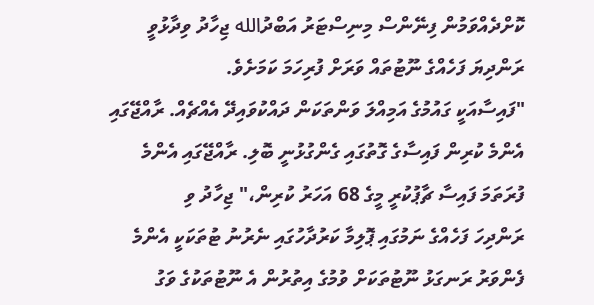ކޮށްދެއްވަމުން ފިނޭންސް މިނިސްޓަރު އަބްދުالله ޖިހާދު ވިދާޅުވީ ރަންދިޔަ ފަހެއްގެ ނޫޓުތައް ވަރަށް ފުރިހަމަ ކަމަށެވެ.
"ފައިސާއަކީ ގައުމުގެ އަމިއްލަ ވަންތަކަން ދައްކުވައިދޭ އެއްޗެއް. ރާއްޖޭގައި އެންމެ ކުރިން ފައިސާގެ ގޮތުގައި ގެންގުޅުނީ ބޮލި. ރާއްޖޭގައި އެންމެ ފުރަތަމަ ފައިސާ ޗާޕުކުރީ މީގެ 68 އަހަރު ކުރިން،" ޖިހާދު ވި
ރަންދިހަ ފަހެއްގެ ނަމުގައި ޕޮލިމާ ކަރުދާހުގައި ނެރުނު ޓުތަކަކީ އެންމެ ފެންވަރު ރަނގަޅު ނޫޓުތަކަށް ވުމުގެ އިތުރުން އެ ނޫޓުތަކުގެ ވަގު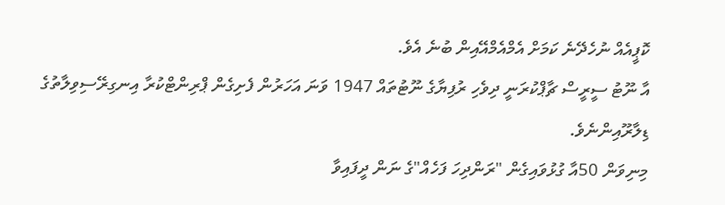ކޮޕީއެއް ނުހެދޭނެ ކަމަށް އެމްއެމްއޭއިން ބުނެ އެވެ.
އާ ނޫޓު ސީރީސް ޗާޕްކުރަނީ ދިވެހި ރުފިޔާގެ ނޫޓުތައް 1947 ވަނަ އަހަރުން ފެށިގެން ޕްރިންޓްކުރާ އިނގިރޭސިވިލާތުގެ ޑިލާރޫއިންނެވެ.
މިނިވަން 50އާ ގުޅުވައިގެން "ރަންދިހަ ފަހެއް"ގެ ނަން ދީފައިވާ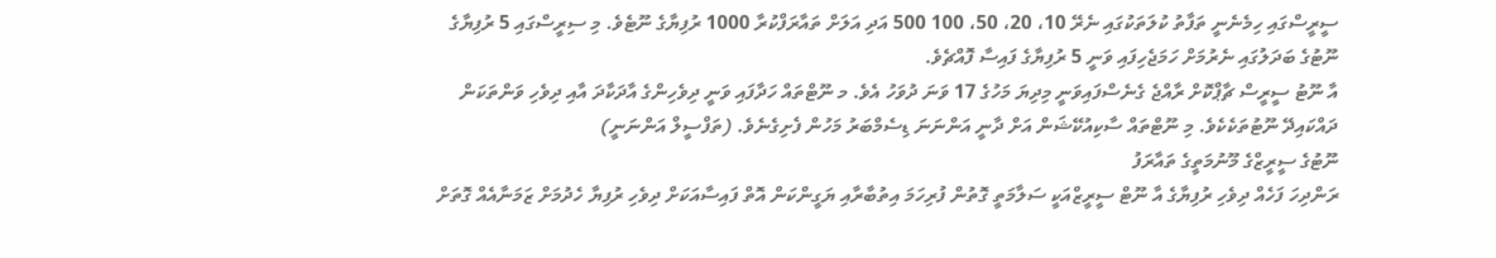ސީރީސްގައި ހިމެނެނީ ތަފާތު ކުލަތަކުގައި ނެރޭ 10، 20، 50، 100 500 އަދި އަލަށް ތައާރަފްކުރާ 1000 ރުފިޔާގެ ނޫޓެވެ. މި ސިރީސްގައި 5 ރުފިޔާގެ ނޫޓުގެ ބަދަލުގައި ނެރުމަށް ހަމަޖެހިފައި ވަނީ 5 ރުފިޔާގެ ފައިސާ ފޮއްޗެވެ.
އާ ނޫޓު ސީރީސް ޗާޕްކޮށް ރާއްޖެ ގެނެސްފައިވަނީ މިދިޔަ މަހުގެ 17 ވަނަ ދުވަހު އެވެ. މ ނޫޓްތައް ހަދާފައި ވަނީ ދިވެހިންގެ އާދަކާދަ އާއި ދިވެހި ވަންތަކަން ދައްކައިދޭ ނޫޓުތަކެކެވެ. މި ނޫޓްތައް ސާކިއުކޭޝަން އަށް ދާނީ އަންނަނަ ޑިސެމްބަރު މަހުން ފެށިގެނެވެ. (ތަފްސީލް އަންނަނީ)
ނޫޓުގެ ސީރީޒްގެ މޫނުމަތީގެ ތައާރަފު
ރަންދިހަ ފަހެއް ދިވެހި ރުފިޔާގެ އާ ނޫޓް ސީރީޒްއަކީ ސަލާމަތީ ގޮތުން ފުރިހަމަ އިތުބާރާއި ޔަގީންކަން އޮތް ފައިސާއަކަށް ދިވެހި ރުފިޔާ ހެދުމަށް ޒަމަނާއެއް ގޮތަށް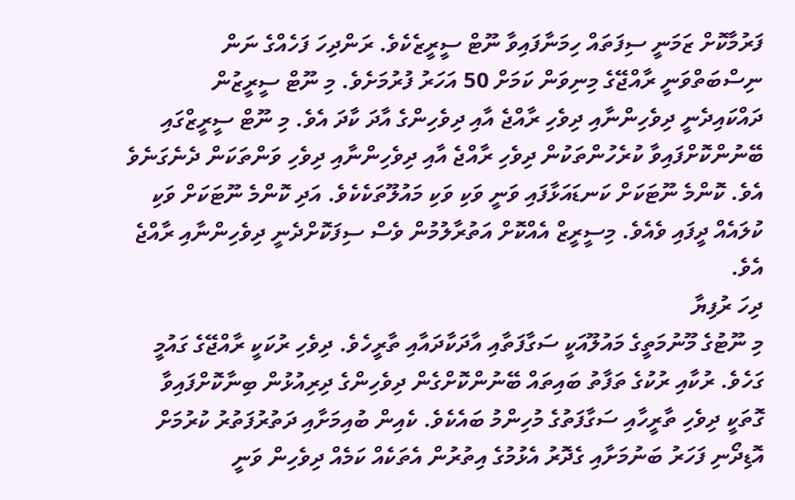ފަރުމާކޮށް ޒަމަނީ ސިފަތައް ހިމަނާފައިވާ ނޫޓް ސީރީޒެކެވެ. ރަންދިހަ ފަހެއްގެ ނަން ނިސްބަތްވަނީ ރާއްޖޭގެ މިނިވަން ކަމަށް 50 އަހަރު ފުރުމަށެވެ. މި ނޫޓް ސީރީޒުން ދައްކައިދެނީ ދިވެހިންނާއި ދިވެހި ރާއްޖެ އާއި ދިވެހިންގެ އާދަ ކާދަ އެވެ. މި ނޫޓް ސީރީޒްގައި ބޭނުންކޮށްފައިވާ ކުރެހުންތަކުން ދިވެހި ރާއްޖެ އާއި ދިވެހިންނާއި ދިވެހި ވަންތަކަން ދެނެގަނެވެ އެވެ. ކޮންމެ ނޫޓަކަށް ކަނޑައަޅާފައި ވަނީ ވަކި ވަކި މައުލޫތަކެކެވެ. އަދި ކޮންމެ ނޫޓަކަށް ވަކި ކުލައެއް ދީފައި ވެއެވެ. މިސީރީޒް އެއްކޮށް އަތުރާލުމުން ވެސް ސިފަކޮށްދެނީ ދިވެހިންނާއި ރާއްޖެ އެވެ.
ދިހަ ރުފިޔާ
މި ނޫޓުގެ މޫނުމަތީގެ މައުލޫއަކީ ސަގާފަތާއި އާދަކާދައާއި ތާރީހެވެ. ދިވެހި ރުކަކީ ރާއްޖޭގެ ގައުމީ ގަހެވެ. ރުކާއި ރުކުގެ ތަފާތު ބައިތައް ބޭނުންކޮށްގެން ދިވެހިންގެ ދިރިއުޅުން ބިނާކޮށްފައިވާ ގޮތަކީ ދިވެހި ތާރީހާއި ސަގާފަތުގެ މުހިންމު ބައެކެވެ. ކެއިން ބުއިމަށާއި ދަތުރުފަތުރު ކުރުމަށް އޮޑިދޯނި ފަހަރު ބަނުމަށާއި ގެދޮރު އެޅުމުގެ އިތުރުން އެތަކެއް ކަމެއް ދިވެހިން ވަނީ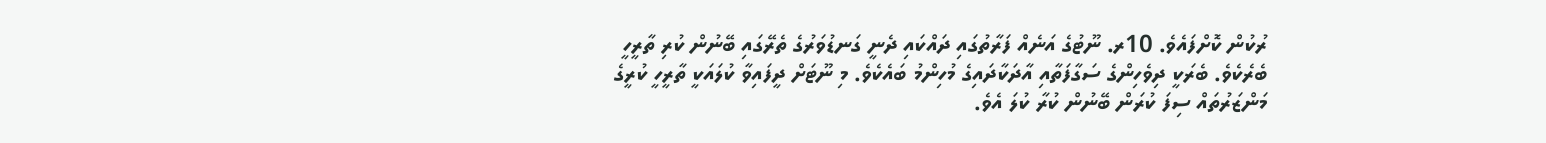ރުކުން ކޮށްފައެވެ. 10ރ. ނޫޓުގެ އަނެއް ފަރާތުގައި ދައްކައި ދެނީ ގަނޑުވަރުގެ ތެރޭގައި ބޭނުން ކުރި ތާރީހީ ބެރެކެވެ. ބެރަކީ ދިވެހިންގެ ސަގާފަތާއި އާދަކާދައިގެ މުހިންމު ބައެކެވެ. މި ނޫޓަށް ދީފައިވާ ކުލައަކީ ތާރީހީ ކުރީގެ މަންޒަރުތައް ސިފަ ކުރަން ބޭނުން ކުރާ ކުލަ އެވެ.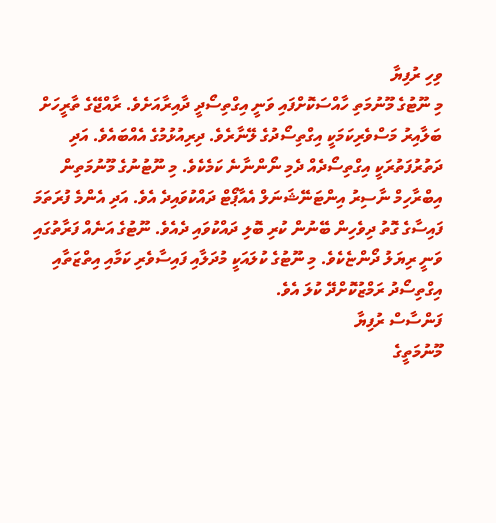ވިހި ރުފިޔާ
މި ނޫޓުގެ މޫނުމަތި ހާއްސަކޮށްފައި ވަނީ އިގްތިސޯދީ ދާއިރާއަށެވެ. ރާއްޖޭގެ ތާރީހަށް ބަލާއިރު މަސްވެރިކަމަކީ އިގްތިސޯދުގެ ލޭނާރެވެ. ދިރިއުޅުމުގެ އެއްބައެވެ. އަދި ދަތުރުފަތުރަކީ އިގްތިސޯދެއް ދެމި ނޯންނާނެ ކަމެކެވެ. މި ނޫޓުނުގެ މޫނުމަތިން އިބްރާހިމް ނާސިރު އިންޓަނޭޝަނަލް އެއާޕޯޓް ދައްކުވައިދެ އެވެ. އަދި އެންމެ ފުރަތަމަ ފައިސާގެ ގޮތު ދިވެހިން ބޭނުން ކުރި ބޮލި ދައްކުވައި ދެއެވެ. ނޫޓުގެ އަނެއް ފަރާތުގައި ވަނީ ރިޔަލު ދޯންޏެކެވެ. މި ނޫޓުގެ ކުލައަކީ މުދަލާއި ފައިސާވެރި ކަމާއި އިތްޒަތާއި އިގްތިސޯދު ރަމްޒުކޮށްދޭ ކުލަ އެވެ.
ފަންސާސް ރުފިޔާ
މޫނުމަތީގެ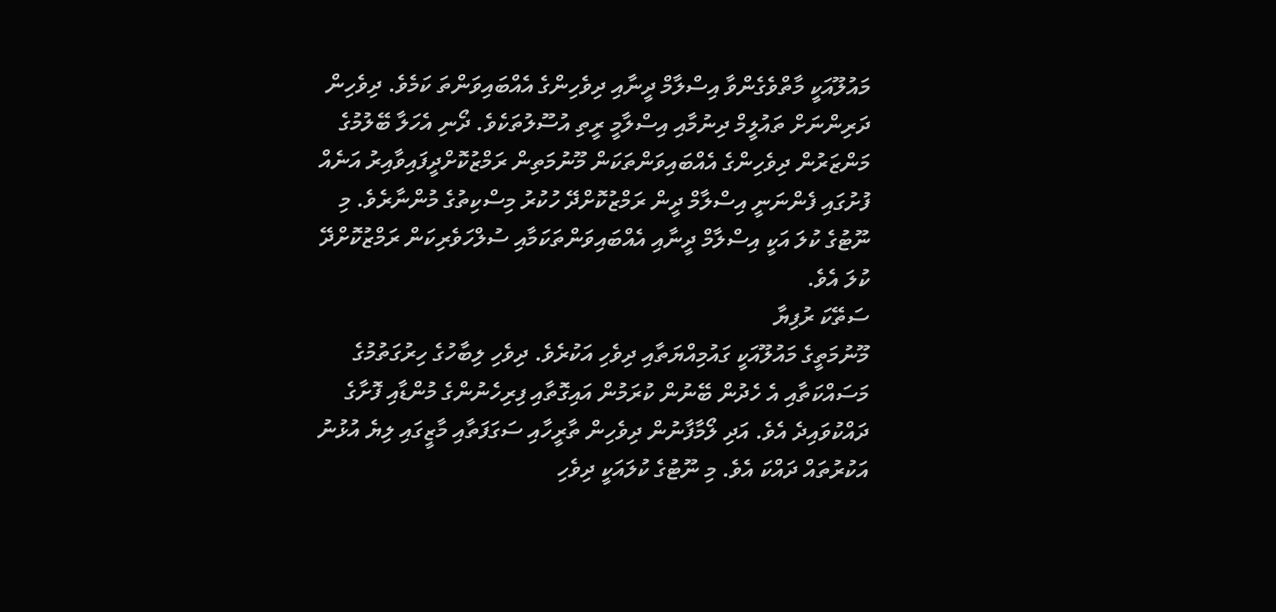މައުލޫއަކީ މާތްވެގެންވާ އިސްލާމް ދީނާއި ދިވެހިންގެ އެއްބައިވަންތަ ކަމެވެ. ދިވެހިން ދަރިންނަށް ތައުލީމް ދިނުމާއި އިސްލާމީ ރީތި އުސޫލުތަކެވެ. ދޯނި އެހަލާ ބޭލުމުގެ މަންޒަރުން ދިވެހިންގެ އެއްބައިވަންތަކަން މޫނުމަތިން ރަމްޒުކޮށްދީފައިވާއިރު އަނެއް ފުށުގައި ފެންނަނީ އިސްލާމް ދީން ރަމްޒުކޮށްދޭ ހުކުރު މިސްކިތުގެ މުންނާރެވެ. މި ނޫޓުގެ ކުލަ އަކީ އިސްލާމް ދީނާއި އެއްބައިވަންތަކަމާއި ސުލްހަވެރިކަން ރަމްޒުކޮށްދޭ ކުލަ އެވެ.
ސަތޭކަ ރުފިޔާ
މޫނުމަތީގެ މައުލޫއަކީ ގައުމިއްޔަތާއި ދިވެހި އަކުރެވެ. ދިވެހި ލިބާހުގެ ހިރުގަތުމުގެ މަސައްކަތާއި އެ ހެދުން ބޭނުން ކުރަމުން އައިގޮތާއި ފިރިހެނުންގެ މުންޑާއި ފޮށާގެ ދައްކުވައިދެ އެވެ. އަދި ލޯމާފާނުން ދިވެހިން ތާރީހާއި ސަގަފަތާއި މާޒީގައި ލިޔެ އުޅުނު އަކުރުތައް ދައްކަ އެވެ. މި ނޫޓުގެ ކުލައަކީ ދިވެހި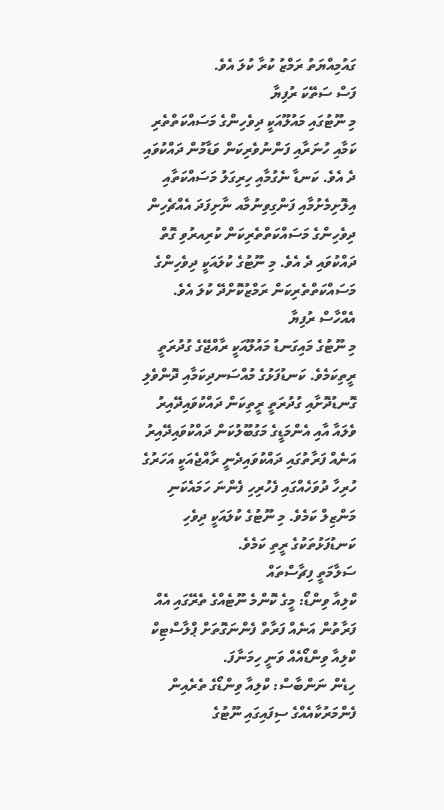ގައުމިއްޔަތު ރަމްޒު ކުރާ ކުލަ އެވެ.
ފަސް ސަތޭކަ ރުފިޔާ
މި ނޫޓުގައި މައުލޫއަކީ ދިވެހިންގެ މަސައްކަތްތެރި ކަމާއި ހުނަރާއި ފަންނުވެރިކަން ވަޑާމުން ދައްކުވައި ދެ އެވެ. ކަނޑާ ނެގުމާއި ހިރިގަލު މަސައްކަތާއި އިލޮށިމެށުމާއި ފަންގިވިނުމާއ ނާށިފަދަ އެއްޗެހިން ދިވެހިންގެ މަސައްކަތްތެރިކަން ކުރިއރުވި ގޮތް ދައްކުވައި ދެ އެވެ. މި ނޫޓުގެ ކުލައަކީ ދިވެހިންގެ މަސައްކަތްތެރިކަން ރަމްޒުކޮށްދޭ ކުލަ އެވެ.
އެއްހާސް ރުފިޔާ
މި ނޫޓުގެ މައިގަނޑު މައުލޫއަކީ ރާއްޖޭގެ ގުދުރަތީ ރީތިކަމެވެ. ކަނޑުފަޅުގެ މުއްސަނދިކަމާއި ދޮންވެލި ގޮނޑުދޮށާއި ގުދުރަތީ ރީތިކަން ދައްކުވައިދޭއިރު ވެލައާ އާއި އެންމަޑީގެ މަގުބޫލުކަން ދައްކުވައިދޭއިރު އަނެއް ފަރާތުގައި ދައްކުވައިދެނީ ރާއްޖެއަކީ އަހަރުގެ ހުރިހާ ދުވަހެއްގައި ފެހުރިހި ފެންނަ ހަމައެކަނި މަންޒިލް ކަމެވެ. މި ނޫޓުގެ ކުލައަކީ ދިވެހި ކަނޑުފަޅުތަކުގެ ރީތި ކަމެވެ.
ސަލާމަތީ ފިޗާސްތައް
ކްލިއާ ވިންޑޯ: މީގެ ކޮންމެ ނޫޓެއްގެ ތެރޭގައި އެއް ފަރާތުން އަނެއް ފަރާތް ފެންނަގޮތަށް ޕްލާސްޓިކް ކްލިއާ ވިންޑޯއެއް ވަނީ ހިމަނާފަ.
ހިޑެން ނަންބާސް: ކްލިއާ ވިންޑޯގެ ތެރެއިން ފެންމަރުކާއެއްގެ ސިފައިގައި ނޫޓުގެ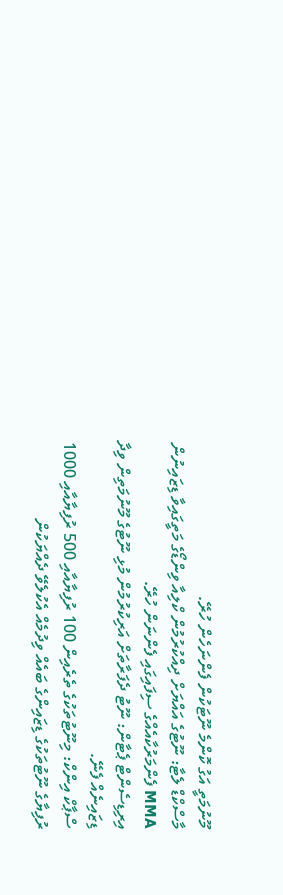މޫނުމަތީ އަގު ކޮންމެ ނޫޓަކުން ފެންނަހެން ހުރޭ.
މާސްކްޑް ލެޓާ: ނޫޓުގެ އައްޔަށް ދިއްކުރުމުން ކްލިއާ ވިންޑޯގެ މަތީގައިވާ ޑިޒައިނުން MMA ފެންމަރުކާއެއްގެ ސިފައިގައި ފެންނަން ހުރޭ.
އިރިޑިސެންޓް ޕެޓާން: ނޫޓު ދެފަރާތަށް އަރިކުރުމުން މުޅި ނޫޓުގެ މޫނުމަތިން ވިދާ ޑިޒައިނެއް ފެނޭ.
ސްޕާކް އިންކް: މިނޫޓުތަކުގެ ތެރެއިން 100 ރުފިޔާއާއި 500 ރުފިޔާއާއި 1000 ރުފިޔާގެ ނޫޓުތަކުގެ ޑިޒައިންގެ ބައެއް ވިދުމެއް އެކުލެވޭ ދެއްޔަކުން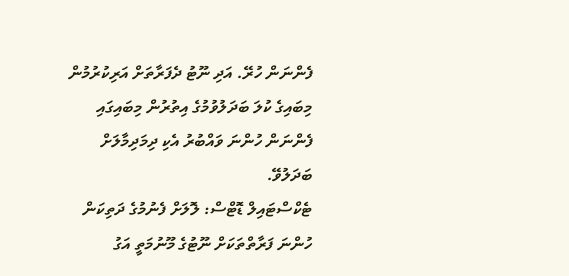ފެންނަން ހުރޭ. އަދި ނޫޓު ދެފަރާތަށް އަރިކުރުމުން މިބައިގެ ކުލަ ބަދަލުވުމުގެ އިތުރުން މިބައިގައި ފެންނަން ހުންނަ ވައްބުރު އެކި ދިމަދިމާލަށް ބަދަލުވޭ.
ޓެކްސްޓައިލް ޑޮޓްސް: ލޮލަށް ފެނުމުގެ ދަތިކަން ހުންނަ ފަރާތްތަކަށް ނޫޓުގެ މޫނުމަތީ އަގު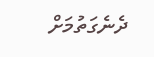ދެނެގަތުމަށް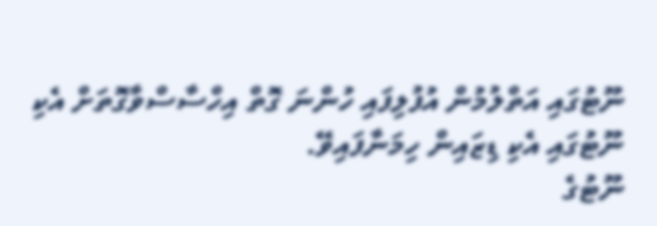ނޫޓުގައި އަތްލުމުން އުފުލިފައި ހުންނަ ގޮތް އިހްސާސްވާގޮތަށް އެކި ނޫޓުގައި އެކި ޑިޒައިން ހިމަނާފައިވޭ.
ނޫޓުގެ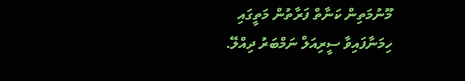މޫނުމަތިން ކަނާތް ފަރާތުން މަތީގައި ހިމަނާފައިވާ ސީރިއަލް ނަމްބަރު ދިއްލޭ.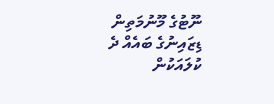ނޫޓުގެ މޫނުމަތިން ޑިޒައިނުގެ ބައެއް ދެ ކުލައަކުން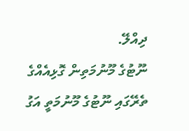ދިއްލޭ.
ނޫޓުގެ މޫނުމަތިން ގޮޅިއެއްގެ ތެރޭގައި ނޫޓުގެ މޫނުމަތީ އަގު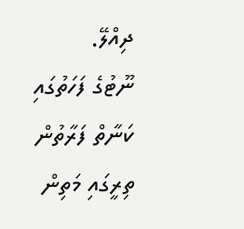ދިއްލޭ.
ނޫޓުގެ ފަހަތުގައި ކަނާތް ފަރާތުން ތިރީގައި މަތިން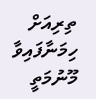ތިރިއަށް ހިމަނާފައިވާ މޫނުމަތީ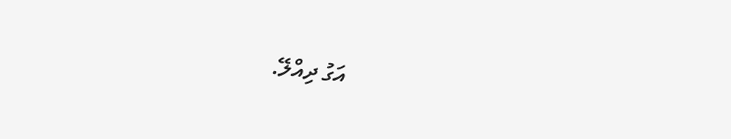އަގު ދިއްލޭ.